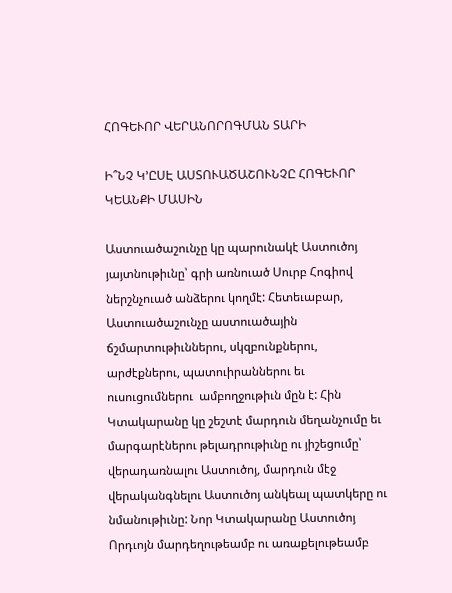ՀՈԳԵՒՈՐ ՎԵՐԱՆՈՐՈԳՄԱՆ ՏԱՐԻ

Ի՞ՆՉ Կ’ԸՍԷ ԱՍՏՈՒԱԾԱՇՈՒՆՉԸ ՀՈԳԵՒՈՐ ԿԵԱՆՔԻ ՄԱՍԻՆ

Աստուածաշունչը կը պարունակէ Աստուծոյ յայտնութիւնը՝ գրի առնուած Սուրբ Հոգիով ներշնչուած անձերու կողմէ: Հետեւաբար, Աստուածաշունչը աստուածային ճշմարտութիւններու, սկզբունքներու, արժէքներու, պատուիրաններու եւ ուսուցումներու  ամբողջութիւն մըն է: Հին Կտակարանը կը շեշտէ մարդուն մեղանչումը եւ մարգարէներու թելադրութիւնը ու յիշեցումը՝ վերադառնալու Աստուծոյ, մարդուն մէջ վերականգնելու Աստուծոյ անկեալ պատկերը ու նմանութիւնը: Նոր Կտակարանը Աստուծոյ Որդւոյն մարդեղութեամբ ու առաքելութեամբ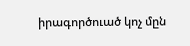իրագործուած կոչ մըն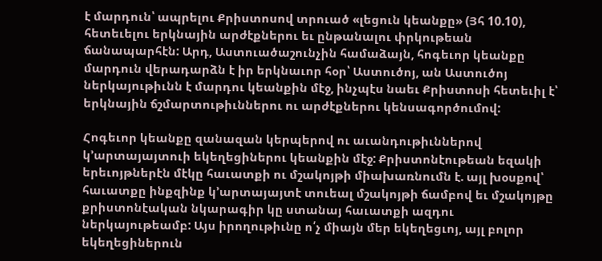է մարդուն՝ ապրելու Քրիստոսով տրուած «լեցուն կեանքը» (Յհ 10.10), հետեւելու երկնային արժէքներու եւ ընթանալու փրկութեան ճանապարհէն: Արդ, Աստուածաշունչին համաձայն, հոգեւոր կեանքը մարդուն վերադարձն է իր երկնաւոր հօր՝ Աստուծոյ, ան Աստուծոյ ներկայութիւնն է մարդու կեանքին մէջ, ինչպէս նաեւ Քրիստոսի հետեւիլ է՝ երկնային ճշմարտութիւններու ու արժէքներու կենսագործումով:

Հոգեւոր կեանքը զանազան կերպերով ու աւանդութիւններով կ’արտայայտուի եկեղեցիներու կեանքին մէջ: Քրիստոնէութեան եզակի երեւոյթներէն մէկը հաւատքի ու մշակոյթի միախառնումն է. այլ խօսքով՝ հաւատքը ինքզինք կ’արտայայտէ տուեալ մշակոյթի ճամբով եւ մշակոյթը քրիստոնէական նկարագիր կը ստանայ հաւատքի ազդու ներկայութեամբ: Այս իրողութիւնը ո՛չ միայն մեր եկեղեցւոյ, այլ բոլոր եկեղեցիներուն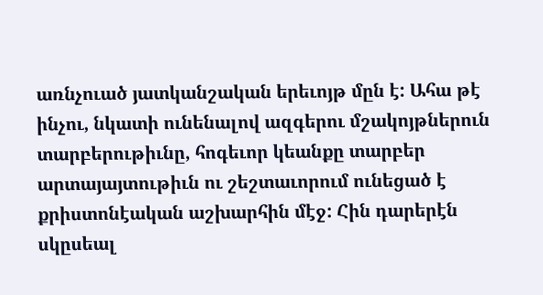առնչուած յատկանշական երեւոյթ մըն է: Ահա թէ ինչու, նկատի ունենալով ազգերու մշակոյթներուն տարբերութիւնը, հոգեւոր կեանքը տարբեր արտայայտութիւն ու շեշտաւորում ունեցած է քրիստոնէական աշխարհին մէջ: Հին դարերէն սկըսեալ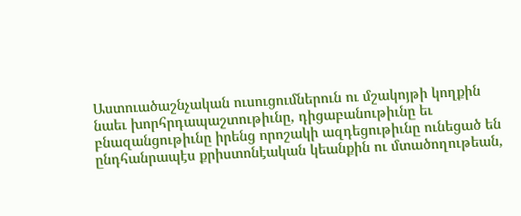Աստուածաշնչական ուսուցումներուն ու մշակոյթի կողքին նաեւ խորհրդապաշտութիւնը, դիցաբանութիւնը եւ բնազանցութիւնը իրենց որոշակի ազդեցութիւնը ունեցած են ընդհանրապէս քրիստոնէական կեանքին ու մտածողութեան,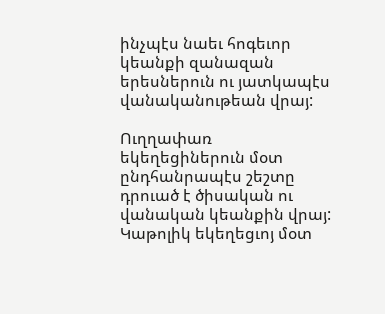ինչպէս նաեւ հոգեւոր կեանքի զանազան երեսներուն ու յատկապէս վանականութեան վրայ:

Ուղղափառ եկեղեցիներուն մօտ ընդհանրապէս շեշտը դրուած է ծիսական ու վանական կեանքին վրայ: Կաթոլիկ եկեղեցւոյ մօտ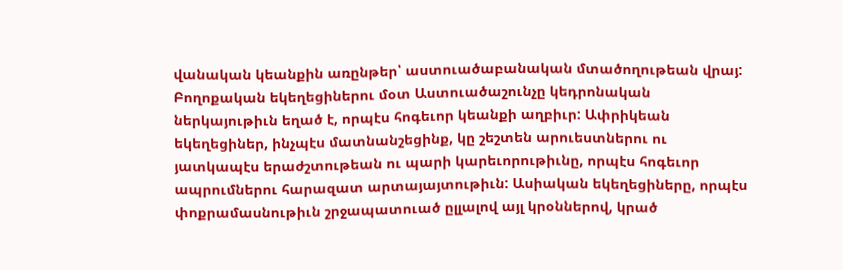վանական կեանքին առընթեր՝ աստուածաբանական մտածողութեան վրայ: Բողոքական եկեղեցիներու մօտ Աստուածաշունչը կեդրոնական ներկայութիւն եղած է, որպէս հոգեւոր կեանքի աղբիւր: Ափրիկեան եկեղեցիներ, ինչպէս մատնանշեցինք, կը շեշտեն արուեստներու ու յատկապէս երաժշտութեան ու պարի կարեւորութիւնը, որպէս հոգեւոր ապրումներու հարազատ արտայայտութիւն: Ասիական եկեղեցիները, որպէս փոքրամասնութիւն շրջապատուած ըլլալով այլ կրօններով, կրած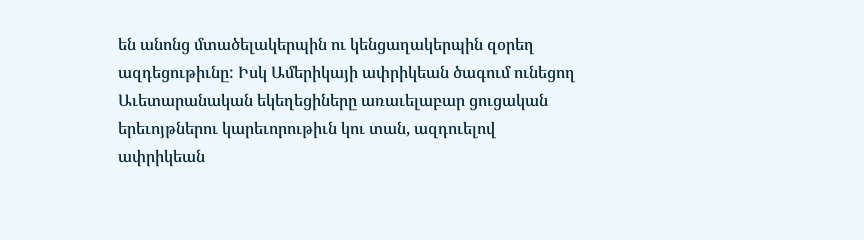են անոնց մտածելակերպին ու կենցաղակերպին զօրեղ ազդեցութիւնը: Իսկ Ամերիկայի ափրիկեան ծագում ունեցող Աւետարանական եկեղեցիները առաւելաբար ցուցական երեւոյթներու կարեւորութիւն կու տան, ազդուելով  ափրիկեան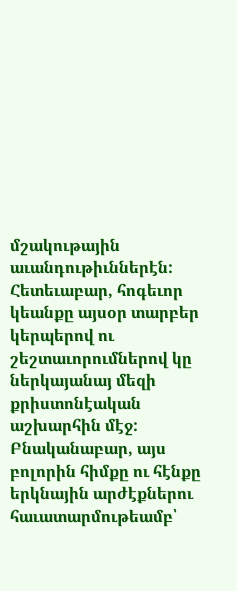մշակութային աւանդութիւններէն: Հետեւաբար, հոգեւոր կեանքը այսօր տարբեր կերպերով ու շեշտաւորումներով կը ներկայանայ մեզի քրիստոնէական աշխարհին մէջ: Բնականաբար, այս բոլորին հիմքը ու հէնքը երկնային արժէքներու հաւատարմութեամբ՝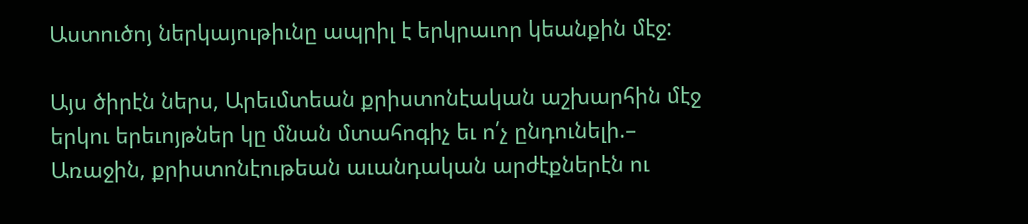Աստուծոյ ներկայութիւնը ապրիլ է երկրաւոր կեանքին մէջ:

Այս ծիրէն ներս, Արեւմտեան քրիստոնէական աշխարհին մէջ երկու երեւոյթներ կը մնան մտահոգիչ եւ ո՛չ ընդունելի.– Առաջին, քրիստոնէութեան աւանդական արժէքներէն ու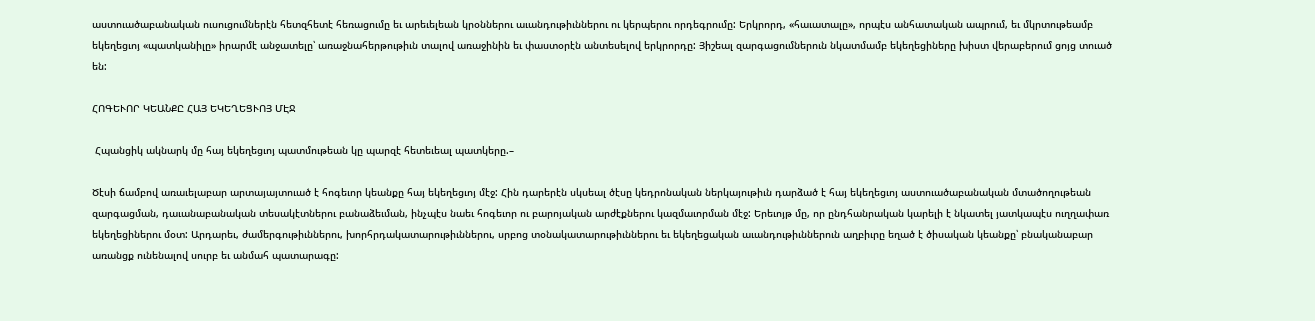աստուածաբանական ուսուցումներէն հետզհետէ հեռացումը եւ արեւելեան կրօններու աւանդութիւններու ու կերպերու որդեգրումը: Երկրորդ, «հաւատալը», որպէս անհատական ապրում, եւ մկրտութեամբ եկեղեցւոյ «պատկանիլը» իրարմէ անջատելը՝ առաջնահերթութիւն տալով առաջինին եւ փաստօրէն անտեսելով երկրորդը: Յիշեալ զարգացումներուն նկատմամբ եկեղեցիները խիստ վերաբերում ցոյց տուած են:

ՀՈԳԵՒՈՐ ԿԵԱՆՔԸ ՀԱՅ ԵԿԵՂԵՑՒՈՅ ՄԷՋ

 Հպանցիկ ակնարկ մը հայ եկեղեցւոյ պատմութեան կը պարզէ հետեւեալ պատկերը.–

Ծէսի ճամբով առաւելաբար արտայայտուած է հոգեւոր կեանքը հայ եկեղեցւոյ մէջ: Հին դարերէն սկսեալ ծէսը կեդրոնական ներկայութիւն դարձած է հայ եկեղեցւոյ աստուածաբանական մտածողութեան զարգացման, դաւանաբանական տեսակէտներու բանաձեւման, ինչպէս նաեւ հոգեւոր ու բարոյական արժէքներու կազմաւորման մէջ: Երեւոյթ մը, որ ընդհանրական կարելի է նկատել յատկապէս ուղղափառ եկեղեցիներու մօտ: Արդարեւ, ժամերգութիւններու, խորհրդակատարութիւններու, սրբոց տօնակատարութիւններու եւ եկեղեցական աւանդութիւններուն աղբիւրը եղած է ծիսական կեանքը՝ բնականաբար առանցք ունենալով սուրբ եւ անմահ պատարագը: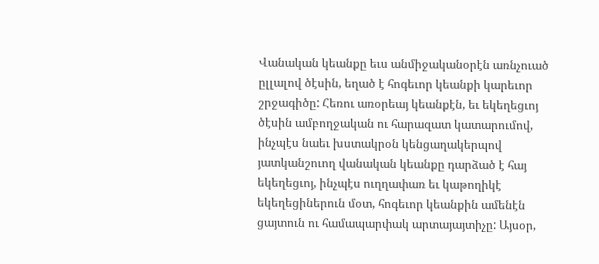Վանական կեանքը եւս անմիջականօրէն առնչուած ըլլալով ծէսին, եղած է հոգեւոր կեանքի կարեւոր շրջագիծը: Հեռու առօրեայ կեանքէն, եւ եկեղեցւոյ ծէսին ամբողջական ու հարազատ կատարումով, ինչպէս նաեւ խստակրօն կենցաղակերպով յատկանշուող վանական կեանքը դարձած է հայ եկեղեցւոյ, ինչպէս ուղղափառ եւ կաթողիկէ եկեղեցիներուն մօտ, հոգեւոր կեանքին ամենէն ցայտուն ու համապարփակ արտայայտիչը: Այսօր,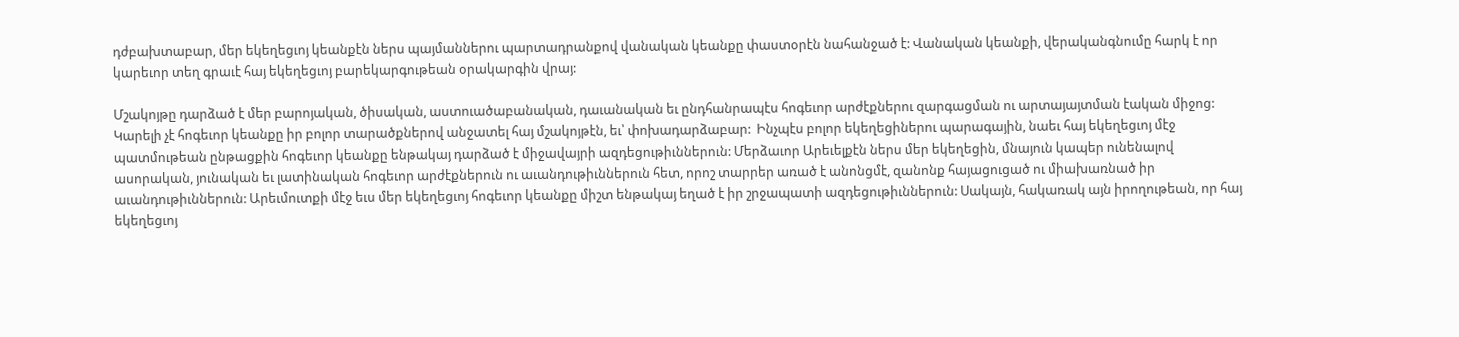դժբախտաբար, մեր եկեղեցւոյ կեանքէն ներս պայմաններու պարտադրանքով վանական կեանքը փաստօրէն նահանջած է: Վանական կեանքի, վերականգնումը հարկ է որ կարեւոր տեղ գրաւէ հայ եկեղեցւոյ բարեկարգութեան օրակարգին վրայ:

Մշակոյթը դարձած է մեր բարոյական, ծիսական, աստուածաբանական, դաւանական եւ ընդհանրապէս հոգեւոր արժէքներու զարգացման ու արտայայտման էական միջոց: Կարելի չէ հոգեւոր կեանքը իր բոլոր տարածքներով անջատել հայ մշակոյթէն, եւ՝ փոխադարձաբար:  Ինչպէս բոլոր եկեղեցիներու պարագային, նաեւ հայ եկեղեցւոյ մէջ պատմութեան ընթացքին հոգեւոր կեանքը ենթակայ դարձած է միջավայրի ազդեցութիւններուն: Մերձաւոր Արեւելքէն ներս մեր եկեղեցին, մնայուն կապեր ունենալով ասորական, յունական եւ լատինական հոգեւոր արժէքներուն ու աւանդութիւններուն հետ, որոշ տարրեր առած է անոնցմէ, զանոնք հայացուցած ու միախառնած իր աւանդութիւններուն: Արեւմուտքի մէջ եւս մեր եկեղեցւոյ հոգեւոր կեանքը միշտ ենթակայ եղած է իր շրջապատի ազդեցութիւններուն: Սակայն, հակառակ այն իրողութեան, որ հայ եկեղեցւոյ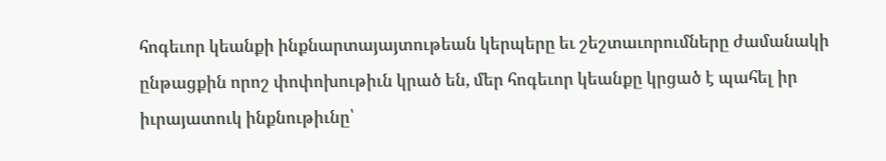հոգեւոր կեանքի ինքնարտայայտութեան կերպերը եւ շեշտաւորումները ժամանակի ընթացքին որոշ փոփոխութիւն կրած են, մեր հոգեւոր կեանքը կրցած է պահել իր իւրայատուկ ինքնութիւնը՝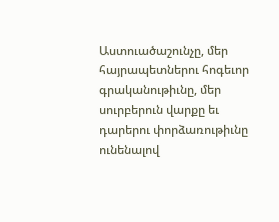Աստուածաշունչը, մեր հայրապետներու հոգեւոր գրականութիւնը, մեր սուրբերուն վարքը եւ դարերու փորձառութիւնը ունենալով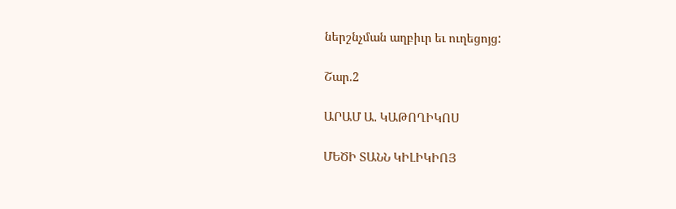ներշնչման աղբիւր եւ ուղեցոյց:

Շար.2

ԱՐԱՄ Ա. ԿԱԹՈՂԻԿՈՍ

ՄԵԾԻ ՏԱՆՆ ԿԻԼԻԿԻՈՅ